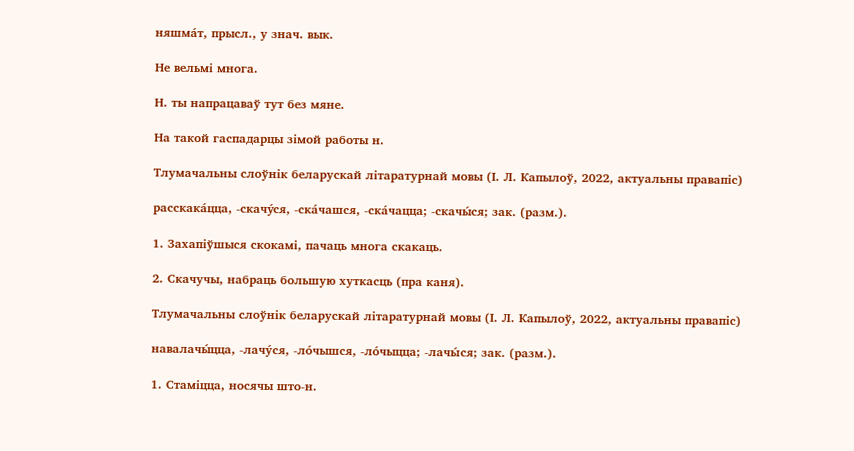няшма́т, прысл., у знач. вык.

Не вельмі многа.

Н. ты напрацаваў тут без мяне.

На такой гаспадарцы зімой работы н.

Тлумачальны слоўнік беларускай літаратурнай мовы (І. Л. Капылоў, 2022, актуальны правапіс)

расскака́цца, -скачу́ся, -ска́чашся, -ска́чацца; -скачы́ся; зак. (разм.).

1. Захапіўшыся скокамі, пачаць многа скакаць.

2. Скачучы, набраць большую хуткасць (пра каня).

Тлумачальны слоўнік беларускай літаратурнай мовы (І. Л. Капылоў, 2022, актуальны правапіс)

навалачы́цца, -лачу́ся, -ло́чышся, -ло́чыцца; -лачы́ся; зак. (разм.).

1. Стаміцца, носячы што-н.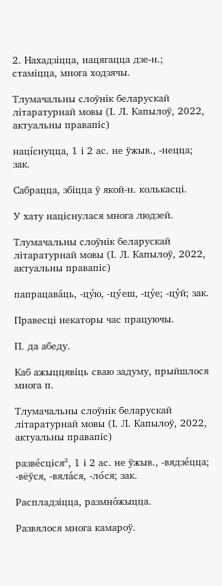2. Нахадзіцца, нацягацца дзе-н.; стаміцца, многа ходзячы.

Тлумачальны слоўнік беларускай літаратурнай мовы (І. Л. Капылоў, 2022, актуальны правапіс)

наці́снуцца, 1 і 2 ас. не ўжыв., -нецца; зак.

Сабрацца, збіцца ў якой-н. колькасці.

У хату націснулася многа людзей.

Тлумачальны слоўнік беларускай літаратурнай мовы (І. Л. Капылоў, 2022, актуальны правапіс)

папрацава́ць, -цу́ю, -цу́еш, -цу́е; -цу́й; зак.

Правесці некаторы час працуючы.

П. да абеду.

Каб ажыццявіць сваю задуму, прыйшлося многа п.

Тлумачальны слоўнік беларускай літаратурнай мовы (І. Л. Капылоў, 2022, актуальны правапіс)

разве́сціся², 1 і 2 ас. не ўжыв., -вядзе́цца; -вёўся, -вяла́ся, -ло́ся; зак.

Распладзіцца, размно́жыцца.

Развялося многа камароў.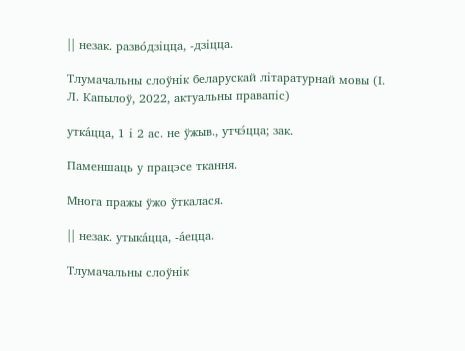|| незак. разво́дзіцца, -дзіцца.

Тлумачальны слоўнік беларускай літаратурнай мовы (І. Л. Капылоў, 2022, актуальны правапіс)

утка́цца, 1 і 2 ас. не ўжыв., утчэ́цца; зак.

Паменшаць у працэсе ткання.

Многа пражы ўжо ўткалася.

|| незак. утыка́цца, -а́ецца.

Тлумачальны слоўнік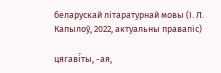беларускай літаратурнай мовы (І. Л. Капылоў, 2022, актуальны правапіс)

цягаві́ты, -ая,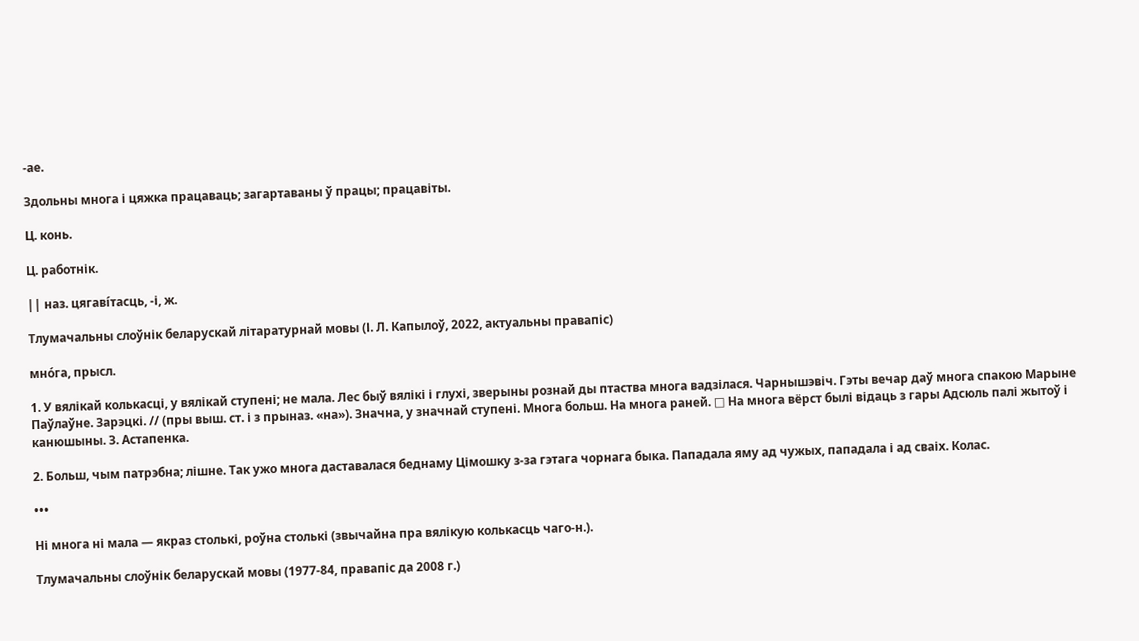-ае.

Здольны многа і цяжка працаваць; загартаваны ў працы; працавіты.

Ц. конь.

Ц. работнік.

|| наз. цягаві́тасць, -і, ж.

Тлумачальны слоўнік беларускай літаратурнай мовы (І. Л. Капылоў, 2022, актуальны правапіс)

мно́га, прысл.

1. У вялікай колькасці, у вялікай ступені; не мала. Лес быў вялікі і глухі, зверыны рознай ды птаства многа вадзілася. Чарнышэвіч. Гэты вечар даў многа спакою Марыне Паўлаўне. Зарэцкі. // (пры выш. ст. і з прыназ. «на»). Значна, у значнай ступені. Многа больш. На многа раней. □ На многа вёрст былі відаць з гары Адсюль палі жытоў і канюшыны. З. Астапенка.

2. Больш, чым патрэбна; лішне. Так ужо многа даставалася беднаму Цімошку з-за гэтага чорнага быка. Пападала яму ад чужых, пападала і ад сваіх. Колас.

•••

Ні многа ні мала — якраз столькі, роўна столькі (звычайна пра вялікую колькасць чаго‑н.).

Тлумачальны слоўнік беларускай мовы (1977-84, правапіс да 2008 г.)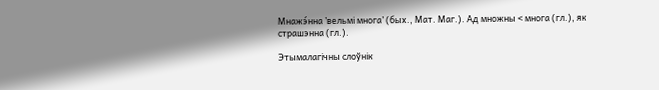Мнажэ́нна ’вельмі многа’ (бых., Мат. Маг.). Ад множны < многа (гл.), як страшэнна (гл.).

Этымалагічны слоўнік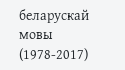беларускай мовы (1978-2017)